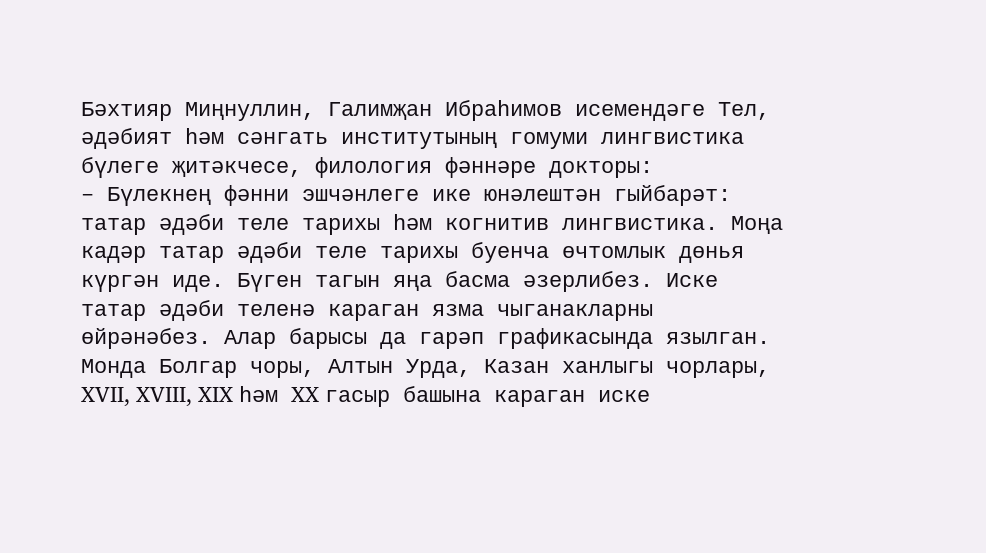Бәхтияр Миңнуллин, Галимҗан Ибраһимов исемендәге Тел, әдәбият һәм сәнгать институтының гомуми лингвистика бүлеге җитәкчесе, филология фәннәре докторы:
– Бүлекнең фәнни эшчәнлеге ике юнәлештән гыйбарәт: татар әдәби теле тарихы һәм когнитив лингвистика. Моңа кадәр татар әдәби теле тарихы буенча өчтомлык дөнья күргән иде. Бүген тагын яңа басма әзерлибез. Иске татар әдәби теленә караган язма чыганакларны өйрәнәбез. Алар барысы да гарәп графикасында язылган. Монда Болгар чоры, Алтын Урда, Казан ханлыгы чорлары, XVII, XVIII, XIX һәм XX гасыр башына караган иске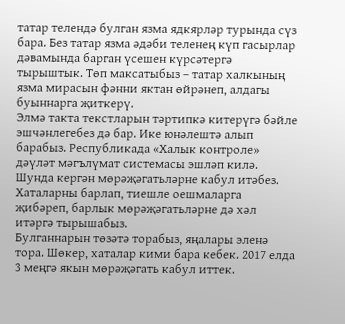татар телендә булган язма ядкярләр турында сүз бара. Без татар язма әдәби теленең күп гасырлар дәвамында барган үсешен күрсәтергә тырыштык. Төп максатыбыз – татар халкының язма мирасын фәнни яктан өйрәнеп, алдагы буыннарга җиткерү.
Элмә такта текстларын тәртипкә китерүгә бәйле эшчәнлегебез дә бар. Ике юнәлештә алып барабыз. Республикада «Халык контроле» дәүләт мәгълүмат системасы эшләп килә. Шунда кергән мөрәҗәгатьләрне кабул итәбез. Хаталарны барлап, тиешле оешмаларга җибәреп, барлык мөрәҗәгатьләрне дә хәл итәргә тырышабыз.
Булганнарын төзәтә торабыз, яңалары эленә тора. Шөкер, хаталар кими бара кебек. 2017 елда 3 меңгә якын мөрәҗәгать кабул иттек.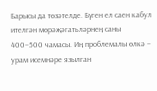Барысы да төзәтелде. Бүген ел саен кабул ителгән мөрәҗәгатьләрнең саны 400–500 чамасы. Иң проблемалы өлкә – урам исемнәре язылган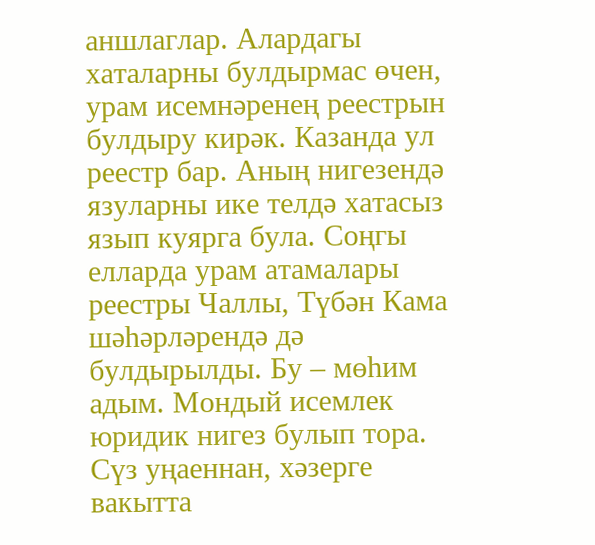аншлаглар. Алардагы хаталарны булдырмас өчен, урам исемнәренең реестрын булдыру кирәк. Казанда ул реестр бар. Аның нигезендә язуларны ике телдә хатасыз язып куярга була. Соңгы елларда урам атамалары реестры Чаллы, Түбән Кама шәһәрләрендә дә булдырылды. Бу – мөһим адым. Мондый исемлек юридик нигез булып тора.
Сүз уңаеннан, хәзерге вакытта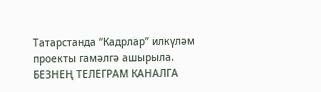Татарстанда “Кадрлар” илкүләм проекты гамәлгә ашырыла.
БЕЗНЕҢ ТЕЛЕГРАМ КАНАЛГА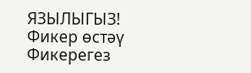ЯЗЫЛЫГЫЗ!
Фикер өстәү
Фикерегез